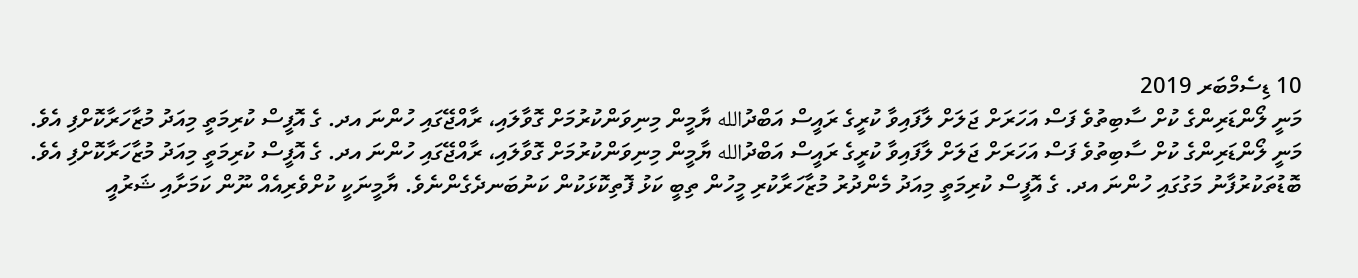10 ޑިސެމްބަރ 2019
މަނީ ލޯންޑަރިންގެ ކުށް ސާބިތުވެ ފަސް އަހަރަށް ޖަލަށް ލާފައިވާ ކުރީގެ ރައީސް އަބްދުالله ޔާމީން މިނިވަންކުރުމަށް ގޮވާލައި، ރާއްޖޭގައި ހުންނަ އދ. ގެ އޮފީސް ކުރިމަތީ މިއަދު މުޒާހަރާކޮށްފި އެވެ.
މަނީ ލޯންޑަރިންގެ ކުށް ސާބިތުވެ ފަސް އަހަރަށް ޖަލަށް ލާފައިވާ ކުރީގެ ރައީސް އަބްދުالله ޔާމީން މިނިވަންކުރުމަށް ގޮވާލައި، ރާއްޖޭގައި ހުންނަ އދ. ގެ އޮފީސް ކުރިމަތީ މިއަދު މުޒާހަރާކޮށްފި އެވެ.
ބޮޑުތަކުރުފާނު މަގުގައި ހުންނަ އދ. ގެ އޮފީސް ކުރިމަތީ މިއަދު މެންދުރު މުޒާހަރާކުރި މީހުން ތިބީ ކަޅު ފޮތިކޮޅަކުން ކަނުބަނދެގެންނެވެ. ޔާމީނަކީ ކުށްވެރިއެއް ނޫން ކަމަށާއި ޝަރުއީ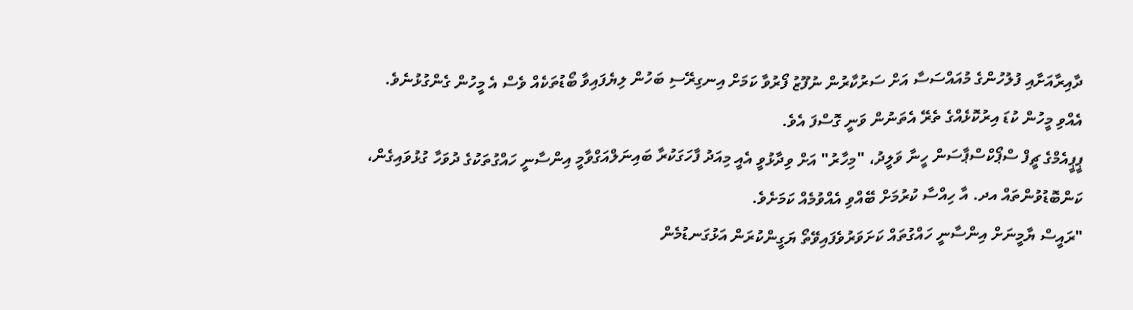ދާއިރާއަށާއި ފުލުހުންގެ މުއައްސަސާ އަށް ސަރުކާރުން ނުފޫޒު ފޯރުވާ ކަމަށް އިނގިރޭސި ބަހުން ލިޔެފައިވާ ބޯޑުތަކެއް ވެސް އެ މީހުން ގެންގުޅުނެވެ.
އެއްވި މީހުން ކުޑަ އިރުކޮޅެއްގެ ތެރޭ އެތަނުން ވަނީ ގޮސްފަ އެވެ.
ޕީޕީއެމްގެ ޗީފް ސްޕޯކްސްޕާސަން ހީނާ ވަލީދު، "މިހާރު" އަށް ވިދާޅުވީ އެއީ މިއަދު ފާހަގަކުރާ ބައިނަލްއަގްވާމީ އިންސާނީ ހައްގުތަކުގެ ދުވަހާ ގުޅުވައިގެން، ކަންބޮޑުވުންތައް އދ. އާ ހިއްސާ ކުރުމަށް ބޭއްވި އެއްވުމެއް ކަމަށެވެ.
"ރައީސް ޔާމީނަށް އިންސާނީ ހައްގުތައް ކަށަވަރުވެފައިވޭތޯ ޔަގީންކުރަން އަޅުގަނޑުމެން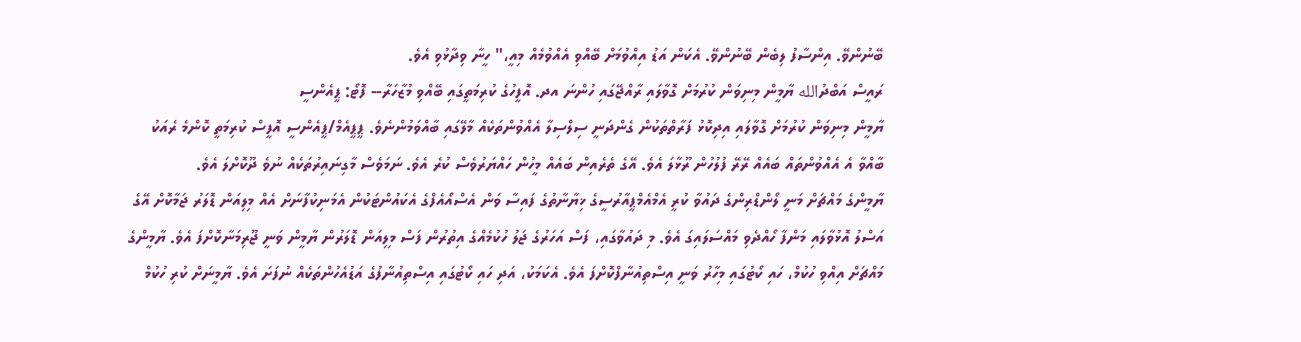ބޭނުންވޭ. އިންސާފު ލިބެން ބޭނުންވޭ. އެކަން އަޑު އިއްވުމަށް ބޭއްވި އެއްވުމެއް މިއީ،" ހީނާ ވިދާޅުވި އެވެ.
ރައީސް އަބްދުالله ޔާމީން މިނިވަން ކުރުމަށް ގޮވާލައި ރާއްޖޭގައި ހުންނަ އދ. އޮފީހުގެ ކުރިމަތީގައި ބޭއްވި މުޒާހަރާ-- ފޮޓޯ: ޕީއެންސީ
ޔާމީން މިނިވަން ކުރުމަށް ގޮވާލައި އިދިކޮޅު ފަރާތްތަކުން ގެންދަނީ ސިލްސިލާ އެއްވުންތަކެއް މާލޭގައި ބާއްވަމުންނެވެ. ޕީޕީއެމް/ޕީއެންސީ އޮފީސް ކުރިމަތީ ކޮންމެ ރެއަކު ބާއްވާ އެ އެއްވުންތައް ބައެއް ރޭރޭ ފުލުހުން ރޫޅާލަ އެވެ. އޭގެ ތެރެއިން ބައެއް މީހުން ހައްޔަރުވެސް ކުރެ އެވެ. ނަމަވެސް މާގިނައިރުތަކެއް ނުވެ ދޫކޮށްލަ އެވެ.
ޔާމީންގެ މައްޗަށް މަނީ ލޯންޑްރިންގެ ދައުވާ ކުރީ އެމްއެމްޕީއާރުސީގެ ޚިޔާނާތުގެ ފައިސާ ވަން އެސްއޯއެފްގެ އެކައުންޓަކުން އެމަނިކުފާނަށް އެއް މިލިއަން ޑޮލަރު ޖަމާކޮށް އޭގެ އަސްލު އޮޅުވާލައި މަންފާ ހޯއްދެވި މައްސަލައިގަ އެވެ. މި ދައުވާގައި، ފަސް އަހަރުގެ ޖަލު ހުކުމެއްގެ އިތުރުން ފަސް މިލިއަން ޑޮލަރުން ޔާމީން ވަނީ ޖޫރިމަނާކޮށްފަ އެވެ. ޔާމީންގެ މައްޗަށް އިއްވި ހުކުމް، ހައި ކޯޓުގައި މިހާރު ވަނީ އިސްތިއުނާފްކޮށްފަ އެވެ. އެކަމަކު، އަދި ހައި ކޯޓުގައި އިސްތިއުނާފުގެ އަޑުއެހުންތަކެއް ނުފަށަ އެވެ. ޔާމީނަށް ކުރި ހުކުމް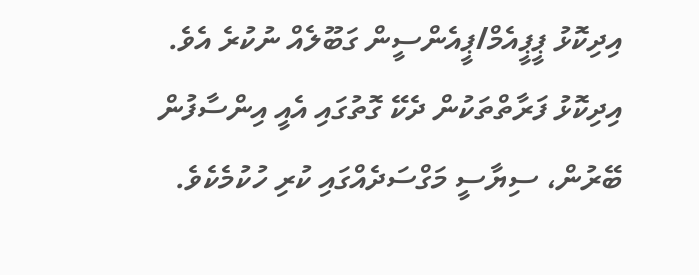އިދިކޮޅު ޕީޕީއެމް/ޕީއެންސީން ގަބޫލެއް ނުކުރެ އެވެ. އިދިކޮޅު ފަރާތްތަކުން ދެކޭ ގޮތުގައި އެއީ އިންސާފުން ބޭރުން، ސިޔާސީ މަގްސަދެއްގައި ކުރި ހުކުމެކެވެ.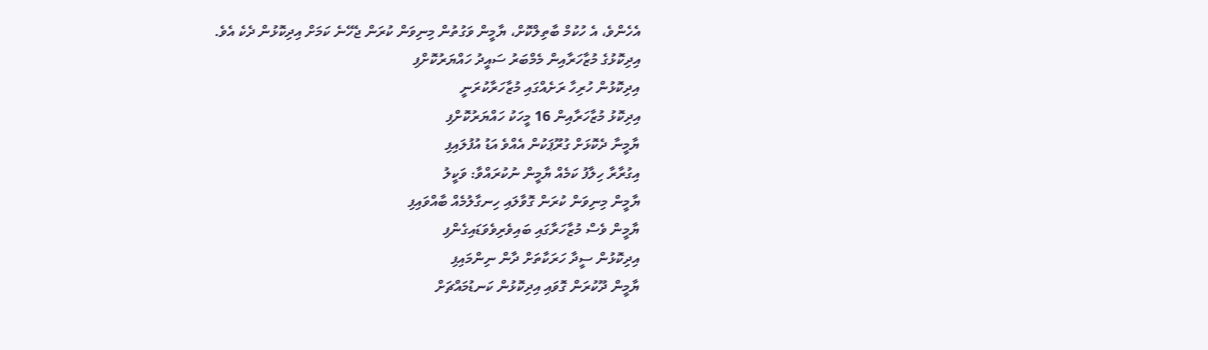އެހެންވެ، އެ ހުކުމް ބާތިލްކޮށް، ޔާމީން ވަގުތުން މިނިވަން ކުރަން ޖެހޭނެ ކަމަށް އިދިކޮޅުން ދެކެ އެވެ.
އިދިކޮޅުގެ މުޒާހަރާއިން މެމްބަރު ސައީދު ހައްޔަރުކޮށްފި
އިދިކޮޅުން ހުރިހާ ރަށެއްގައި މުޒާހަރާކުރަނީ
އިދިކޮޅު މުޒާހަރާއިން 16 މީހަކު ހައްޔަރުކޮށްފި
ޔާމީނާ ދެކޮޅަށް ގުރޫޕަކުން އެއްވެ އަޑު އުފުލައިފި
އިގުރާރާ ހިލާފު ކަމެއް ޔާމީން ނުކުރައްވާ: ވަކީލު
ޔާމީން މިނިވަން ކުރަން ގޮވާލައި ހިނގާލުމެއް ބާއްވައިފި
ޔާމީން ވެސް މުޒާހަރާގައި ބައިވެރިވެވަޑައިގެންފި
އިދިކޮޅުން ސީދާ ހަރަކާތަށް ދާން ނިންމައިފި
ޔާމީން ދޫކުރަން ގޮވައި އިދިކޮޅުން ކަނޑުމައްޗަށް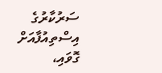ސަރުކާރުގެ އިސްތިއުފާއަށް ގޮވައި،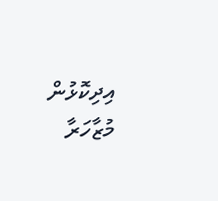އިދިކޮޅުން މުޒާހަރާ